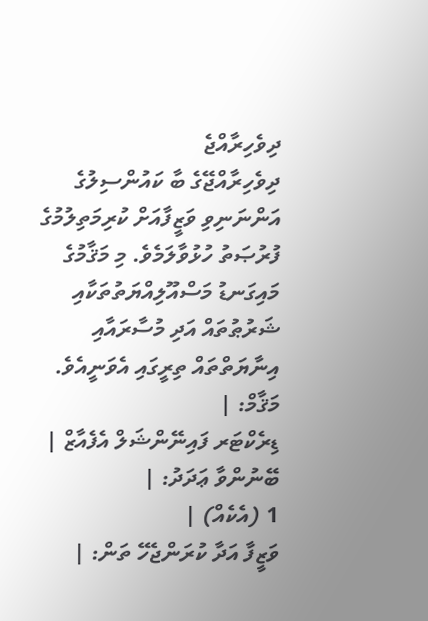ދިވެހިރާއްޖެ
ދިވެހިރާއްޖޭގެ ބާ ކައުންސިލުގެ އަންނަނިވި ވަޒީފާއަށް ކުރިމަތިލުމުގެ ފުރުޞަތު ހުޅުވާލަމެވެ. މި މަޤާމުގެ މައިގަނޑު މަސްއޫލިއްޔަތުތަކާއި ޝަރުޠުތައް އަދި މުސާރައާއި އިނާޔަތްތައް ތިރީގައި އެވަނީއެވެ.
މަޤާމް: |
ޑިރެކްޓަރ ފައިނޭންޝަލް އެފެއާޒް |
ބޭނުންވާ ޢަދަދު: |
1 (އެކެއް) |
ވަޒީފާ އަދާ ކުރަންޖެހޭ ތަން: |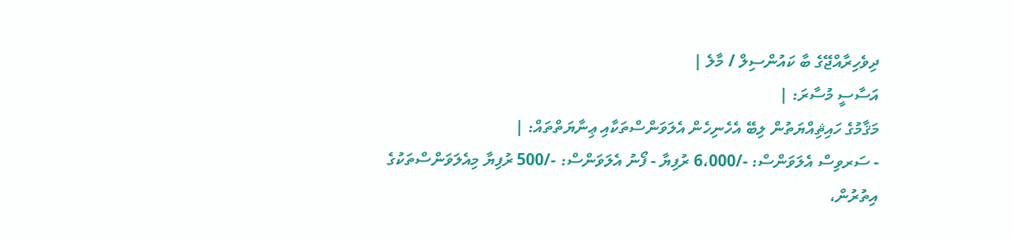ދިވެހިރާއްޖޭގެ ބާ ކައުންސިލް / މާލެ |
އަސާސީ މުސާރަ: |
މަޤާމުގެ ހައިޘިއްޔަތުން ލިބޭ އެހެނިހެން އެލަވަންސްތަކާއި ޢިނާޔަތްތައް: |
- ސަރވިސް އެލަވަންސް: -/6،000 ރުފިޔާ - ފޯނު އެލަވަންސް: -/500 ރުފިޔާ މިއެލަވަންސްތަކުގެ އިތުރުން،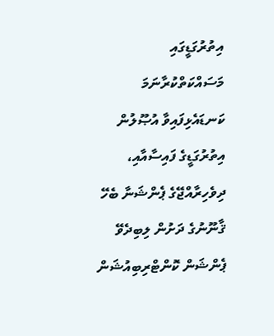އިތުރުގަޑީގައި މަސައްކަތްކުރާނަމަ ކަނޑައެޅިފައިވާ އުޞޫލުން އިތުރުގަޑީގެ ފައިސާއާއި، ދިވެހިރާއްޖޭގެ ޕެންޝަނާ ބެހޭ ޤާނޫނުގެ ދަށުން ލިބިދެވޭ ޕެންޝަން ކޮންޓްރިބިއުޝަން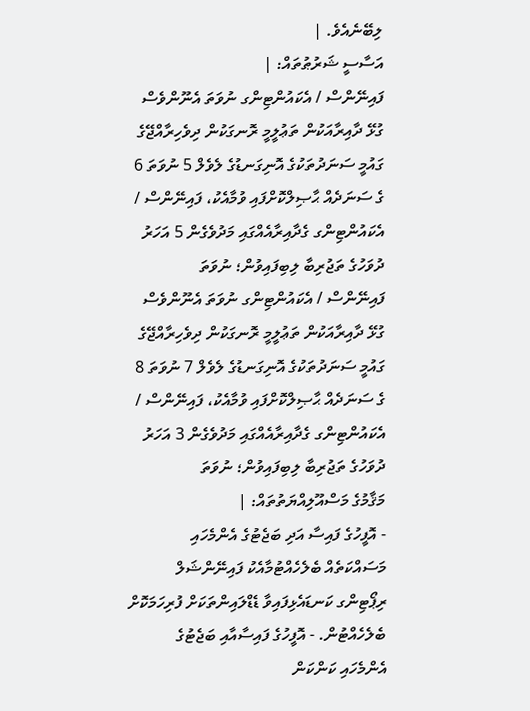ލިބޭނެއެވެ. |
އަސާސީ ޝަރުޠުތައް: |
ފައިނޭންސް / އެކައުންޓިންގ ނުވަތަ އެނޫންވެސް ގުޅޭ ދާއިރާއަކުން ތަޢުލީމީ ރޮނގަކުން ދިވެހިރާއްޖޭގެ ގައުމީ ސަނަދުތަކުގެ އޮނިގަނޑުގެ ލެވެލް 5 ނުވަތަ 6 ގެ ސަނަދެއް ޙާޞިލްކޮށްފައި ވުމާއެކު، ފައިނޭންސް / އެކައުންޓިންގ ގެދާއިރާއެއްގައި މަދުވެގެން 5 އަހަރު ދުވަހުގެ ތަޖުރިބާ ލިބިފައިވުން؛ ނުވަތަ
ފައިނޭންސް / އެކައުންޓިންގ ނުވަތަ އެނޫންވެސް ގުޅޭ ދާއިރާއަކުން ތަޢުލީމީ ރޮނގަކުން ދިވެހިރާއްޖޭގެ ގައުމީ ސަނަދުތަކުގެ އޮނިގަނޑުގެ ލެވެލް 7 ނުވަތަ 8 ގެ ސަނަދެއް ޙާޞިލްކޮށްފައި ވުމާއެކު، ފައިނޭންސް / އެކައުންޓިންގ ގެދާއިރާއެއްގައި މަދުވެގެން 3 އަހަރު ދުވަހުގެ ތަޖުރިބާ ލިބިފައިވުން؛ ނުވަތަ
މަޤާމުގެ މަސްއޫލިއްޔަތުތައް: |
- އޮފީހުގެ ފައިސާ އަދި ބަޖެޓުގެ އެންމެހައި މަސައްކަތެއް ބެލެހެއްޓުމާއެކު ފައިނޭންޝަލް ރިޕޯޓިންގ ކަނޑައެޅިފައިވާ ޑެޑްލައިންތަކަށް ފުރިހަމަކޮށް ބެލެހެއްޓުން. - އޮފީހުގެ ފައިސާއާއި ބަޖެޓުގެ އެންމެހައި ކަންކަން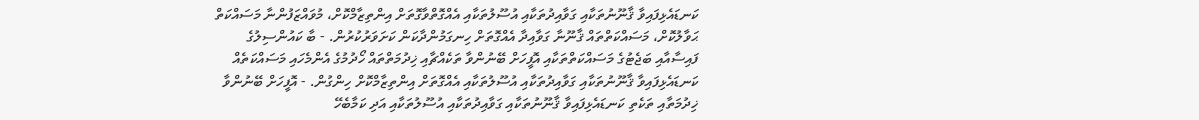ކަނޑައެޅިފައިވާ ޤާނޫނުތަކާއި ގަވާއިދުތަކާއި އުސޫލުތަކާއި އެއްގޮތްވާގޮތަށް އިންތިޒާމްކޮށް، މުވައްޒަފުންނާ މަސައްކަތް ޙަވާލުކޮށް، މަސައްކަތްތައް ޤާނޫނާ ގަވާއިދާ އެއްގޮތަށް ހިނގަމުންދާކަން ކަށަވަރުކުރުން. - ބާ ކައުންސިލުގެ ފައިސާއާއި ބަޖެޓުގެ މަސައްކަތްތަކާއި އޮފީހަށް ބޭނުންވާ ތަކެއްޗާއި ޚިދުމަތްތައް ހޯދުމުގެ އެންމެހައި މަސައްކަތެއް ކަނޑައެޅިފައިވާ ޤާނޫނުތަކާއި ގަވާއިދުތަކާއި އުސޫލުތަކާއި އެއްގޮތަށް އިންތިޒާމްކޮށް ހިންގުން. - އޮފީހަށް ބޭނުންވާ ޚިދުމަތާއި ތަކެތި ކަނޑައެޅިފައިވާ ޤާނޫނުތަކާއި ގަވާއިދުތަކާއި އުސޫލުތަކާއި އަދި ކަމާބެހޭ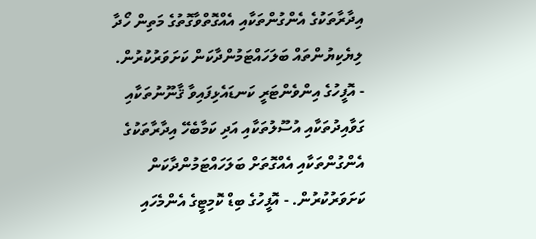އިދާރާތަކުގެ އެންގުންތަކާއި އެއްގޮތްވާގޮތުގެ މަތިން ހޯދާ ލިޔެކިޔުންތައް ބަލަހައްޓަމުންދާކަން ކަށަވަރުކުރުން. - އޮފީހުގެ އިންވެންޓަރީ ކަނޑައެޅިފައިވާ ޤާނޫނުތަކާއި ގަވާއިދުތަކާއި އުސޫލުތަކާއި އަދި ކަމާބެހޭ އިދާރާތަކުގެ އެންގުންތަކާއި އެއްގޮތަށް ބަލަހައްޓަމުންދާކަން ކަށަވަރުކުރުން. - އޮފީހުގެ ބިޑް ކޮމިޓީގެ އެންމެހައި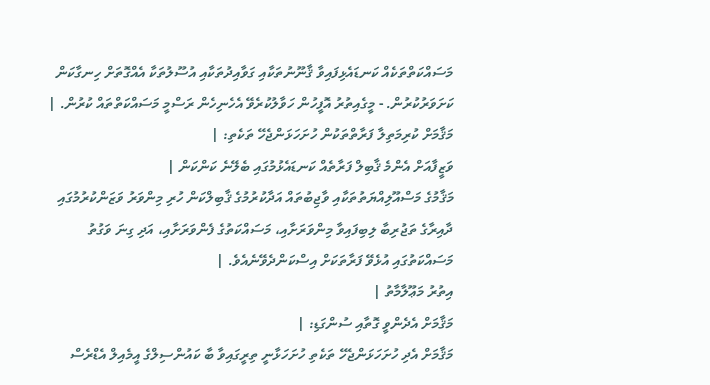މަސައްކަތްތަކެއް ކަނޑައެޅިފައިވާ ޤާނޫނުތަކާއި ގަވާއިދުތަކާއި އުސޫލުތަކާ އެއްގޮތަށް ހިނގާކަން ކަށަވަރުކުރުން. - މީގެއިތުރު އޮފީހުން ހަވާލުކުރެވޭ އެހެނިހެން ރަސްމީ މަސައްކަތްތައް ކުރުން. |
މަޤާމަށް ކުރިމަތިލާ ފަރާތްތަކުން ހުށަހަޅަންޖެހޭ ތަކެތި: |
ވަޒީފާއަށް އެންމެ ޤާބިލް ފަރާތެއް ކަނޑައެޅުމުގައި ބެލޭނެ ކަންކަން |
މަޤާމުގެ މަސްއޫލިއްޔަތުތަކާއި ވާޖިބުތައް އަދާކުރުމުގެ ޤާބިލްކަން ހުރި މިންވަރު ވަޒަންކުރުމުގައި ދާއިރާގެ ތަޖުރިބާ ލިބިފައިވާ މިންވަރަށާއި، މަސައްކަތުގެ ފެންވަރަށާއި، އަދި ގިނަ ވަގުތު މަސައްކަތުގައި އުޅެވޭ ފަރާތަކަށް އިސްކަންދެވޭނެއެވެ. |
އިތުރު މަޢޫލާމާތު |
މަޤާމަށް އެދެންވީ ގޮތާއި ސުންގަޑި: |
މަޤާމަށް އެދި ހުށަހަޅަންޖެހޭ ތަކެތި ހުށަހަޅާނީ ތިރީގައިވާ ބާ ކައުންސިލްގެ އީމެއިލް އެޑްރެސް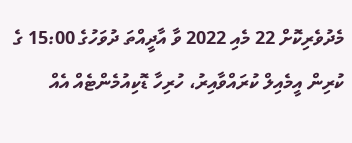މެދުވެރިކޮށް 22 މެއި 2022 ވާ އާދީއްތަ ދުވަހުގެ 15:00 ގެ ކުރިން އީމެއިލް ކުރައްވާއިރު، ހުރިހާ ޑޮކިއުމެންޓެއް އެއް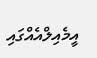އީމެއިލްއެއްގައި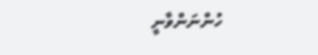ހުންނަންވާނީ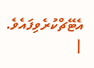އެޓޭޗްކުރެވިފައެވެ. |